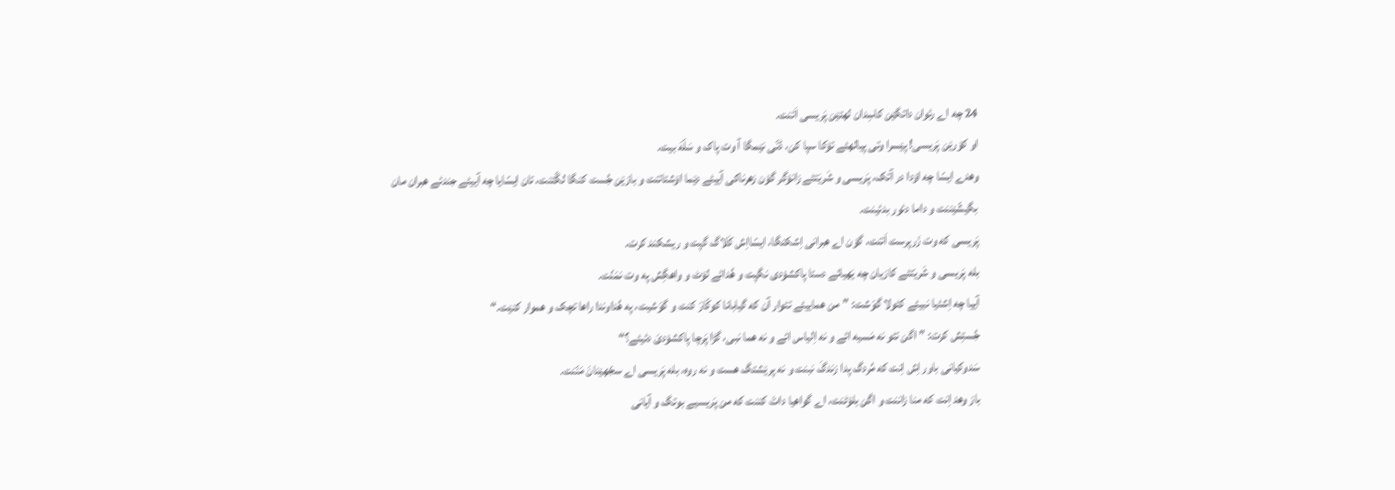24 چه اے رئوان داتگێن کاسِدان لهتێن پَریسی اَتنت.
او کۆرێن پَریسی! پێسرا وتی پیالهئے تۆکا سپا کن، ڈنّی نێمگا آ وت پاک و سَلّهَ بیت.
وهدے ایسّا چه اۆدا در آتک، پَریسی و شَریَتئے زانۆگر گۆن زهرناکی آییئے دێما اۆشتاتنت و بازێن جُست کنگا لگّتنت، تان ایسّایا چه آییئے جندئے هبران مان بگیشّێننت و داما دئور بدئینت.
پَریسی که وت زَرپرست اَتنت، گۆن اے هبرانی اِشکنگا، ایسّااِش کَلاگ گپت و ریشکند کرت.
بله پَریسی و شَریَتئے کازیان چه یَهیائے دستا پاکشۆدی نگپت و هُدائے لۆٹ و واهگِش په وت نمَنّت.
آییا چه اِشئیا نبیئے کئولا گوَشت: ”من هماییئے تئوار آن که گیابانا کوکّارَ کنت و گوَشیت، په هُداوندا راها تچک و هموار کنێت.“
جُستِش کرت: ”اگن تئو نه مَسیه ائے و نه اِلیاس ائے و نه هما نبی، گڑا پَرچا پاکشۆدیَ دئیئے؟“
سَدوکیانی باور اِش اِنت که مُردگ پدا زندگَ نبنت و نه پرێشتگ هست و نه روه، بله پَریسی اے سجّهێنانَ مَنّنت.
باز وهد اِنت که منا زاننت و اگن بلۆٹنت، اے گواهیا داتَ کننت که من پَریسیے بوتگ و آیانی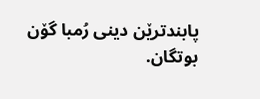پابندترێن دینی رُمبا گۆن بوتگان.